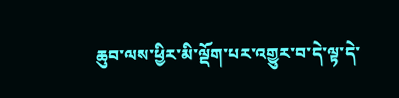ཆུབ་ལས་ཕྱིར་མི་ལྡོག་པར་འགྱུར་བ་དེ་ལྟ་དེ་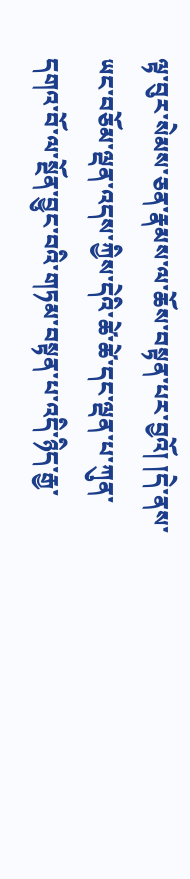ལྟ་བུར་སེམས་ཅན་རྣམས་ལ་ཆོས་བསྟན་པར་བྱའོ། །དེ་ནས་ཡང་བཅོམ་ལྡན་འདས་ཀྱིས་དེའི་ཚེ་ཚེ་དང་ལྡན་པ་ཀུན་དགའ་བོ་ལ་སྔོན་བྱུང་བའི་གཏམ་བསྟན་པ་འདི་ཉིད་རྒྱ་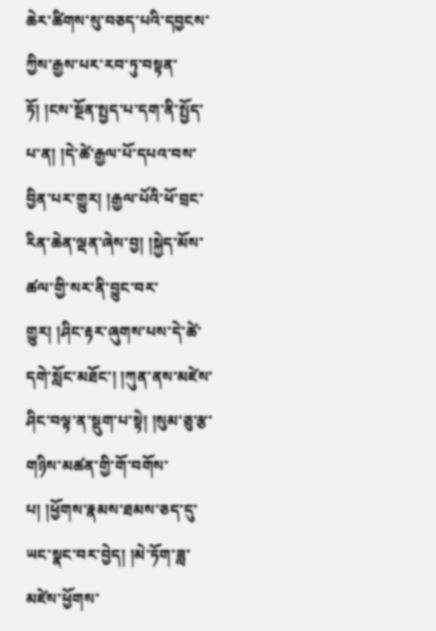ཆེར་ཚིགས་སུ་བཅད་པའི་དབྱངས་ཀྱིས་རྒྱས་པར་རབ་ཏུ་བསྟན་ཏོ། །ངས་སྔོན་སྤྱད་པ་དག་ནི་སྤྱོད་པ་ན། །དེ་ཚེ་རྒྱལ་པོ་དཔའ་བས་བྱིན་པར་གྱུར། །རྒྱལ་པོའི་ཕོ་བྲང་རིན་ཆེན་ལྡན་ཞེས་བྱ། །སྐྱེད་མོས་ཚལ་གྱི་སར་ནི་བྱུང་བར་གྱུར། །ཤིང་རྟར་ཞུགས་པས་དེ་ཚེ་དགེ་སློང་མཐོང་། །ཀུན་ནས་མཛེས་ཤིང་བལྟ་ན་སྡུག་པ་སྟེ། །སུམ་ཅུ་རྩ་གཉིས་མཚན་གྱི་གོ་བགོས་པ། །ཕྱོགས་རྣམས་ཐམས་ཅད་དུ་ཡང་སྣང་བར་བྱེད། །མེ་ཏོག་ཟླ་མཛེས་ཕྱོགས་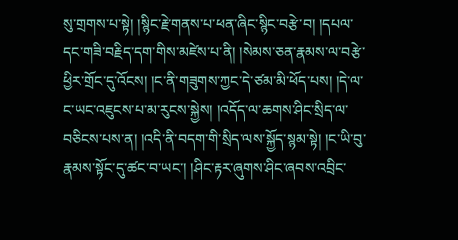སུ་གྲགས་པ་སྟེ། །སྙིང་རྗེ་གནས་པ་ཕན་ཞིང་སྙིང་བརྩེ་བ། །དཔལ་དང་གཟི་བརྗིད་དག་གིས་མཛེས་པ་ནི། །སེམས་ཅན་རྣམས་ལ་བརྩེ་ཕྱིར་གྲོང་དུ་འོངས། །ང་ནི་གཟུགས་ཀྱང་དེ་ཙམ་མི་ཕོད་པས། །དེ་ལ་ང་ཡང་འཇུངས་པ་མ་རུངས་སྐྱེས། །འདོད་ལ་ཆགས་ཤིང་སྲིད་ལ་བཅིངས་པས་ན། །འདི་ནི་བདག་གི་སྲིད་ལས་སྐྱོད་སྙམ་སྟེ། །ང་ཡི་བུ་རྣམས་སྟོང་དུ་ཚང་བ་ཡང་། །ཤིང་རྟར་ཞུགས་ཤིང་ཞབས་འབྲིང་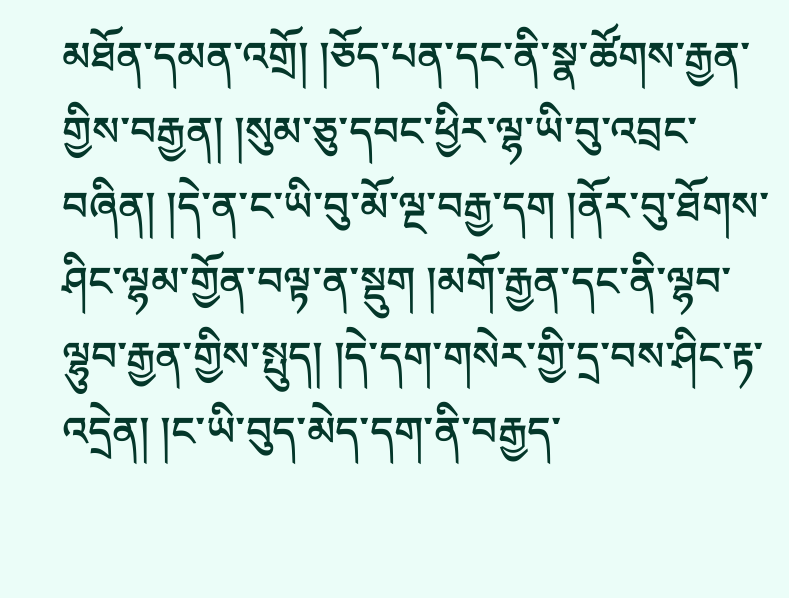མཐོན་དམན་འགྲོ། །ཅོད་པན་དང་ནི་སྣ་ཚོགས་རྒྱན་གྱིས་བརྒྱན། །སུམ་ཅུ་དབང་ཕྱིར་ལྷ་ཡི་བུ་འབྲང་བཞིན། །དེ་ན་ང་ཡི་བུ་མོ་ལྔ་བརྒྱ་དག །ནོར་བུ་ཐོགས་ཤིང་ལྷམ་གྱོན་བལྟ་ན་སྡུག །མགོ་རྒྱན་དང་ནི་ལྷབ་ལྷུབ་རྒྱན་གྱིས་སྤུད། །དེ་དག་གསེར་གྱི་དྲ་བས་ཤིང་རྟ་འདྲེན། །ང་ཡི་བུད་མེད་དག་ནི་བརྒྱད་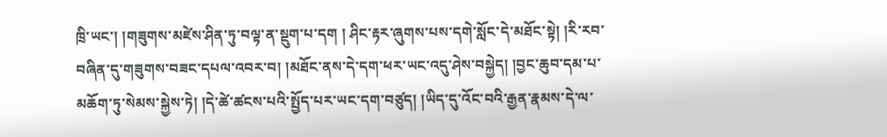ཁྲི་ཡང་། །གཟུགས་མཛེས་ཤིན་ཏུ་བལྟ་ན་སྡུག་པ་དག ། ཤིང་རྟར་ཞུགས་པས་དགེ་སློང་དེ་མཐོང་སྟེ། །རི་རབ་བཞིན་དུ་གཟུགས་བཟང་དཔལ་འབར་བ། །མཐོང་ནས་དེ་དག་ཕར་ཡང་འདུ་ཤེས་བསྐྱེད། །བྱང་ཆུབ་དམ་པ་མཆོག་ཏུ་སེམས་སྐྱེས་ཏེ། །དེ་ཚེ་ཚངས་པའི་སྤྱོད་པར་ཡང་དག་བཙུད། །ཡིད་དུ་འོང་བའི་རྒྱན་རྣམས་དེ་ལ་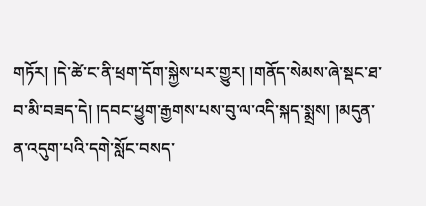གཏོར། །དེ་ཚེ་ང་ནི་ཕྲག་དོག་སྐྱེས་པར་གྱུར། །གནོད་སེམས་ཞེ་སྡང་ཐ་བ་མི་བཟད་དེ། །དབང་ཕྱུག་རྒྱགས་པས་བུ་ལ་འདི་སྐད་སྨྲས། །མདུན་ན་འདུག་པའི་དགེ་སློང་བསད་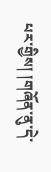པར་གྱིས། །གཞོན་ནུ་དེ་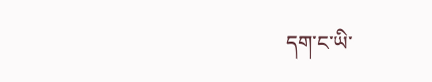དག་ང་ཡི་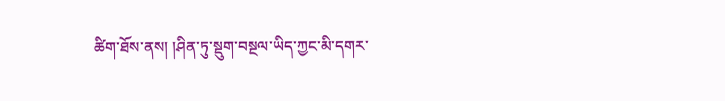ཚིག་ཐོས་ནས། །ཤིན་ཏུ་སྡུག་བསྔལ་ཡིད་ཀྱང་མི་དགར་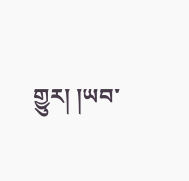གྱུར། །ཡབ་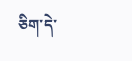ཅིག་དེ་